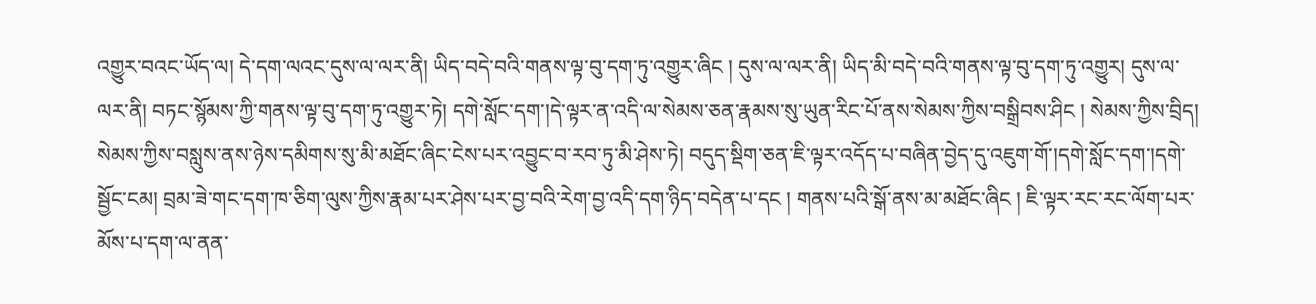འགྱུར་བའང་ཡོད་ལ། དེ་དག་ལའང་དུས་ལ་ལར་ནི། ཡིད་བདེ་བའི་གནས་ལྟ་བུ་དག་ཏུ་འགྱུར་ཞིང ། དུས་ལ་ལར་ནི། ཡིད་མི་བདེ་བའི་གནས་ལྟ་བུ་དག་ཏུ་འགྱུར། དུས་ལ་ལར་ནི། བཏང་སྙོམས་ཀྱི་གནས་ལྟ་བུ་དག་ཏུ་འགྱུར་ཏེ། དགེ་སློང་དག་།དེ་ལྟར་ན་འདི་ལ་སེམས་ཅན་རྣམས་སུ་ཡུན་རིང་པོ་ནས་སེམས་ཀྱིས་བསྒྲིབས་ཤིང ། སེམས་ཀྱིས་བྲིད། སེམས་ཀྱིས་བསླུས་ནས་ཉེས་དམིགས་སུ་མི་མཐོང་ཞིང་ངེས་པར་འབྱུང་བ་རབ་ཏུ་མི་ཤེས་ཏེ། བདུད་སྡིག་ཅན་ཇི་ལྟར་འདོད་པ་བཞིན་བྱེད་དུ་འཇུག་གོ་།དགེ་སློང་དག་།དགེ་སྦྱོང་ངམ། བྲམ་ཟེ་གང་དག་ཁ་ཅིག་ལུས་ཀྱིས་རྣམ་པར་ཤེས་པར་བྱ་བའི་རེག་བྱ་འདི་དག་ཉིད་བདེན་པ་དང ། གནས་པའི་སྒོ་ནས་མ་མཐོང་ཞིང ། ཇི་ལྟར་རང་རང་ལོག་པར་མོས་པ་དག་ལ་ནན་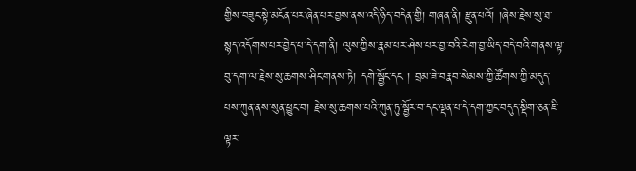གྱིས་བཟུང་སྟེ་མངོན་པར་ཞེན་པར་བྱས་ནས་འདི་ཉིད་བདེན་གྱི། གཞན་ནི། རྫུན་པའོ། །ཞེས་རྗེས་སུ་ཐ་སྙད་འདོགས་པར་བྱེད་པ་དེ་དག་ནི། ལུས་ཀྱིས་རྣམ་པར་ཤེས་པར་བྱ་བའི་རེག་བྱ་ཡིད་བདེ་བའི་གནས་ལྟ་བུ་དག་ལ་རྗེས་སུ་ཆགས་ཤིང་གནས་ཏེ། དགེ་སྦྱོང་དང ། བྲམ་ཟེ་བརྣབ་སེམས་ཀྱི་ཚོགས་ཀྱི་མདུད་པས་ཀུན་ནས་སུན་ཕྱུང་བ། རྗེས་སུ་ཆགས་པའི་ཀུན་ཏུ་སྦྱོར་བ་དང་ལྡན་པ་དེ་དག་ཀྱང་བདུད་སྡིག་ཅན་ཇི་ལྟར་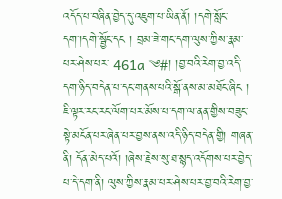འདོད་པ་བཞིན་བྱེད་དུ་འཇུག་པ་ཡིན་ནོ། །དགེ་སློང་དག་།དགེ་སྦྱོང་དང ། བྲམ་ཟེ་གང་དག་ལུས་ཀྱིས་རྣམ་པར་ཤེས་པར་ 461a ༄#། །བྱ་བའི་རེག་བྱ་འདི་དག་ཉིད་བདེན་པ་དང་གནས་པའི་སྒོ་ནས་མ་མཐོང་ཞིང ། ཇི་ལྟར་རང་རང་ལོག་པར་མོས་པ་དག་ལ་ནན་གྱིས་བཟུང་སྟེ་མངོན་པར་ཞེན་པར་བྱས་ནས་འདི་ཉིད་བདེན་གྱི། གཞན་ནི། དོན་མེད་པའོ། །ཞེས་རྗེས་སུ་ཐ་སྙད་འདོགས་པར་བྱེད་པ་དེ་དག་ནི། ལུས་ཀྱིས་རྣམ་པར་ཤེས་པར་བྱ་བའི་རེག་བྱ་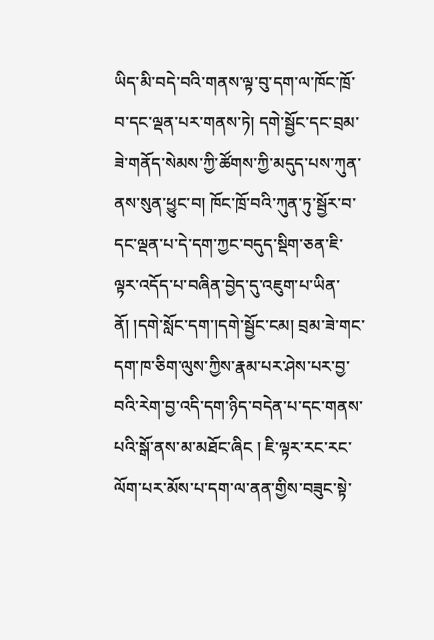ཡིད་མི་བདེ་བའི་གནས་ལྟ་བུ་དག་ལ་ཁོང་ཁྲོ་བ་དང་ལྡན་པར་གནས་ཏེ། དགེ་སྦྱོང་དང་བྲམ་ཟེ་གནོད་སེམས་ཀྱི་ཚོགས་ཀྱི་མདུད་པས་ཀུན་ནས་སུན་ཕྱུང་བ། ཁོང་ཁྲོ་བའི་ཀུན་ཏུ་སྦྱོར་བ་དང་ལྡན་པ་དེ་དག་ཀྱང་བདུད་སྡིག་ཅན་ཇི་ལྟར་འདོད་པ་བཞིན་བྱེད་དུ་འཇུག་པ་ཡིན་ནོ། །དགེ་སློང་དག་།དགེ་སྦྱོང་ངམ། བྲམ་ཟེ་གང་དག་ཁ་ཅིག་ལུས་ཀྱིས་རྣམ་པར་ཤེས་པར་བྱ་བའི་རེག་བྱ་འདི་དག་ཉིད་བདེན་པ་དང་གནས་པའི་སྒོ་ནས་མ་མཐོང་ཞིང ། ཇི་ལྟར་རང་རང་ལོག་པར་མོས་པ་དག་ལ་ནན་གྱིས་བཟུང་སྟེ་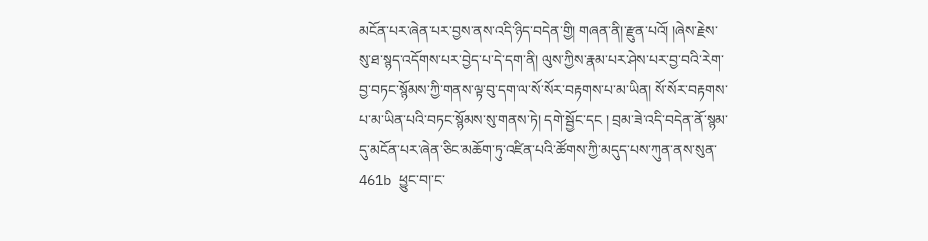མངོན་པར་ཞེན་པར་བྱས་ནས་འདི་ཉིད་བདེན་གྱི། གཞན་ནི།་རྫུན་པའོ། །ཞེས་རྗེས་སུ་ཐ་སྙད་འདོགས་པར་བྱེད་པ་དེ་དག་ནི། ལུས་ཀྱིས་རྣམ་པར་ཤེས་པར་བྱ་བའི་རེག་བྱ་བཏང་སྙོམས་ཀྱི་གནས་ལྟ་བུ་དག་ལ་སོ་སོར་བརྟགས་པ་མ་ཡིན། སོ་སོར་བརྟགས་པ་མ་ཡིན་པའི་བཏང་སྙོམས་སུ་གནས་ཏེ། དགེ་སྦྱོང་དང ། བྲམ་ཟེ་འདི་བདེན་ནོ་སྙམ་དུ་མངོན་པར་ཞེན་ཅིང་མཆོག་ཏུ་འཛིན་པའི་ཚོགས་ཀྱི་མདུད་པས་ཀུན་ནས་སུན་ 461b ཕྱུང་བ།་ང་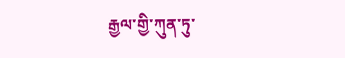རྒྱལ་གྱི་ཀུན་ཏུ་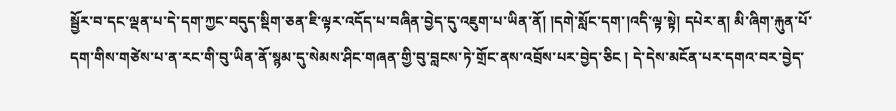སྦྱོར་བ་དང་ལྡན་པ་དེ་དག་ཀྱང་བདུད་སྡིག་ཅན་ཇི་ལྟར་འདོད་པ་བཞིན་བྱེད་དུ་འཇུག་པ་ཡིན་ནོ། །དགེ་སློང་དག་།འདི་ལྟ་སྟེ། དཔེར་ན། མི་ཞིག་རྐུན་པོ་དག་གིས་གཙེས་པ་ན་རང་གི་བུ་ཡིན་ནོ་སྙམ་དུ་སེམས་ཤིང་གཞན་གྱི་བུ་བླངས་ཏེ་གྲོང་ནས་འབྲོས་པར་བྱེད་ཅིང ། དེ་དེས་མངོན་པར་དགའ་བར་བྱེད་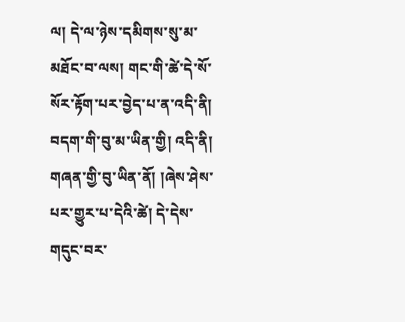ལ། དེ་ལ་ཉེས་དམིགས་སུ་མ་མཐོང་བ་ལས། གང་གི་ཚེ་དེ་སོ་སོར་རྟོག་པར་བྱེད་པ་ན་འདི་ནི། བདག་གི་བུ་མ་ཡིན་གྱི། འདི་ནི། གཞན་གྱི་བུ་ཡིན་ནོ། །ཞེས་ཤེས་པར་གྱུར་པ་དེའི་ཚེ། དེ་དེས་གདུང་བར་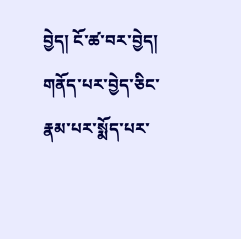བྱེད། ངོ་ཚ་བར་བྱེད། གནོད་པར་བྱེད་ཅིང་རྣམ་པར་སྨོད་པར་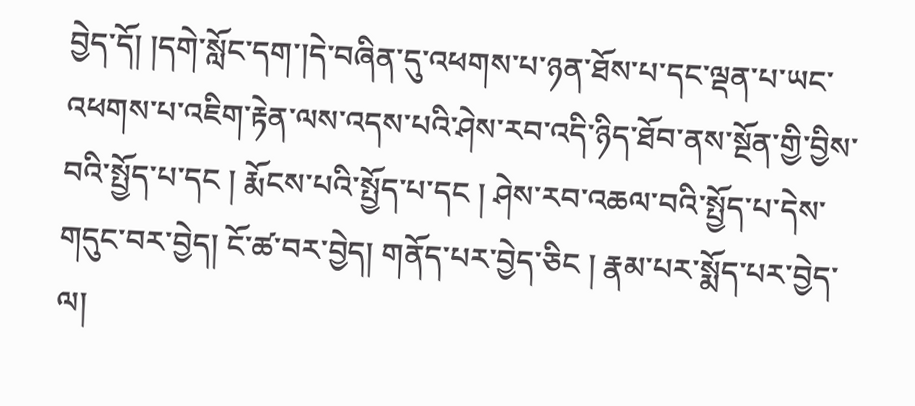བྱེད་དོ། །དགེ་སློང་དག་།དེ་བཞིན་དུ་འཕགས་པ་ཉན་ཐོས་པ་དང་ལྡན་པ་ཡང་འཕགས་པ་འཇིག་རྟེན་ལས་འདས་པའི་ཤེས་རབ་འདི་ཉིད་ཐོབ་ནས་སྔོན་གྱི་བྱིས་བའི་སྤྱོད་པ་དང ། རྨོངས་པའི་སྤྱོད་པ་དང ། ཤེས་རབ་འཆལ་བའི་སྤྱོད་པ་དེས་གདུང་བར་བྱེད། ངོ་ཚ་བར་བྱེད། གནོད་པར་བྱེད་ཅིང ། རྣམ་པར་སྨོད་པར་བྱེད་ལ།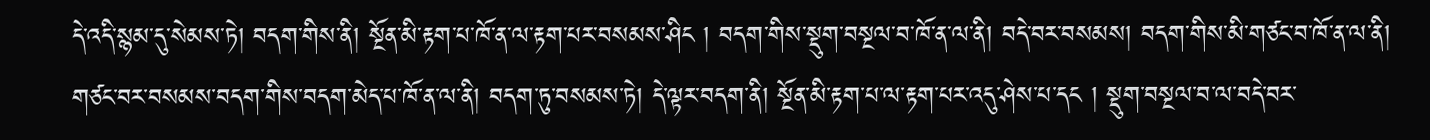དེ་འདི་སྙམ་དུ་སེམས་ཏེ། བདག་གིས་ནི། སྔོན་མི་རྟག་པ་ཁོ་ན་ལ་རྟག་པར་བསམས་ཤིང ། བདག་གིས་སྡུག་བསྔལ་བ་ཁོ་ན་ལ་ནི། བདེ་བར་བསམས། བདག་གིས་མི་གཙང་བ་ཁོ་ན་ལ་ནི། གཙང་བར་བསམས་བདག་གིས་བདག་མེད་པ་ཁོ་ན་ལ་ནི། བདག་ཏུ་བསམས་ཏེ། དེ་ལྟར་བདག་ནི། སྔོན་མི་རྟག་པ་ལ་རྟག་པར་འདུ་ཤེས་པ་དང ། སྡུག་བསྔལ་བ་ལ་བདེ་བར་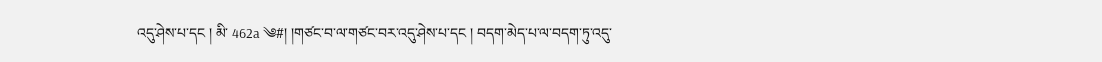འདུ་ཤེས་པ་དང ། མི་ 462a ༄#། །གཙང་བ་ལ་གཙང་བར་འདུ་ཤེས་པ་དང ། བདག་མེད་པ་ལ་བདག་ཏུ་འདུ་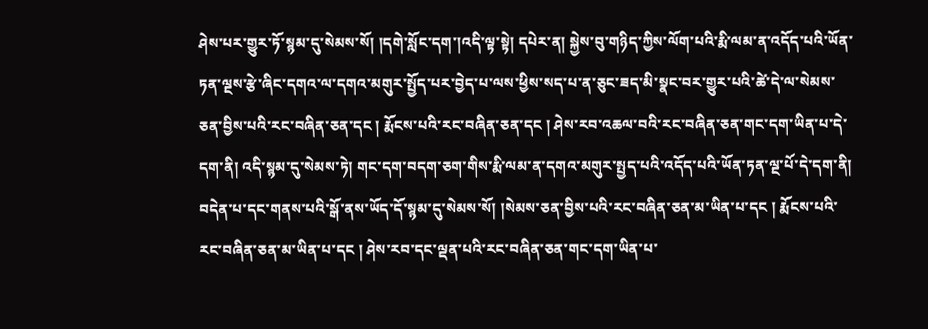ཤེས་པར་གྱུར་ཏོ་སྙམ་དུ་སེམས་སོ། །དགེ་སློང་དག་།འདི་ལྟ་སྟེ། དཔེར་ན། སྐྱེས་བུ་གཉིད་ཀྱིས་ལོག་པའི་རྨི་ལམ་ན་འདོད་པའི་ཡོན་ཏན་ལྔས་རྩེ་ཞིང་དགའ་ལ་དགའ་མགུར་སྤྱོད་པར་བྱེད་པ་ལས་ཕྱིས་སད་པ་ན་ཅུང་ཟད་མི་སྣང་བར་གྱུར་པའི་ཚེ་དེ་ལ་སེམས་ཅན་བྱིས་པའི་རང་བཞིན་ཅན་དང ། རྨོངས་པའི་རང་བཞིན་ཅན་དང ། ཤེས་རབ་འཆལ་བའི་རང་བཞིན་ཅན་གང་དག་ཡིན་པ་དེ་དག་ནི། འདི་སྙམ་དུ་སེམས་ཏེ། གང་དག་བདག་ཅག་གིས་རྨི་ལམ་ན་དགའ་མགུར་སྤྱད་པའི་འདོད་པའི་ཡོན་ཏན་ལྔ་པོ་དེ་དག་ནི། བདེན་པ་དང་གནས་པའི་སྒོ་ནས་ཡོད་དོ་སྙམ་དུ་སེམས་སོ། །སེམས་ཅན་བྱིས་པའི་རང་བཞིན་ཅན་མ་ཡིན་པ་དང ། རྨོངས་པའི་རང་བཞིན་ཅན་མ་ཡིན་པ་དང ། ཤེས་རབ་དང་ལྡན་པའི་རང་བཞིན་ཅན་གང་དག་ཡིན་པ་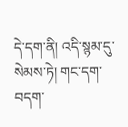དེ་དག་ནི། འདི་སྙམ་དུ་སེམས་ཏེ། གང་དག་བདག་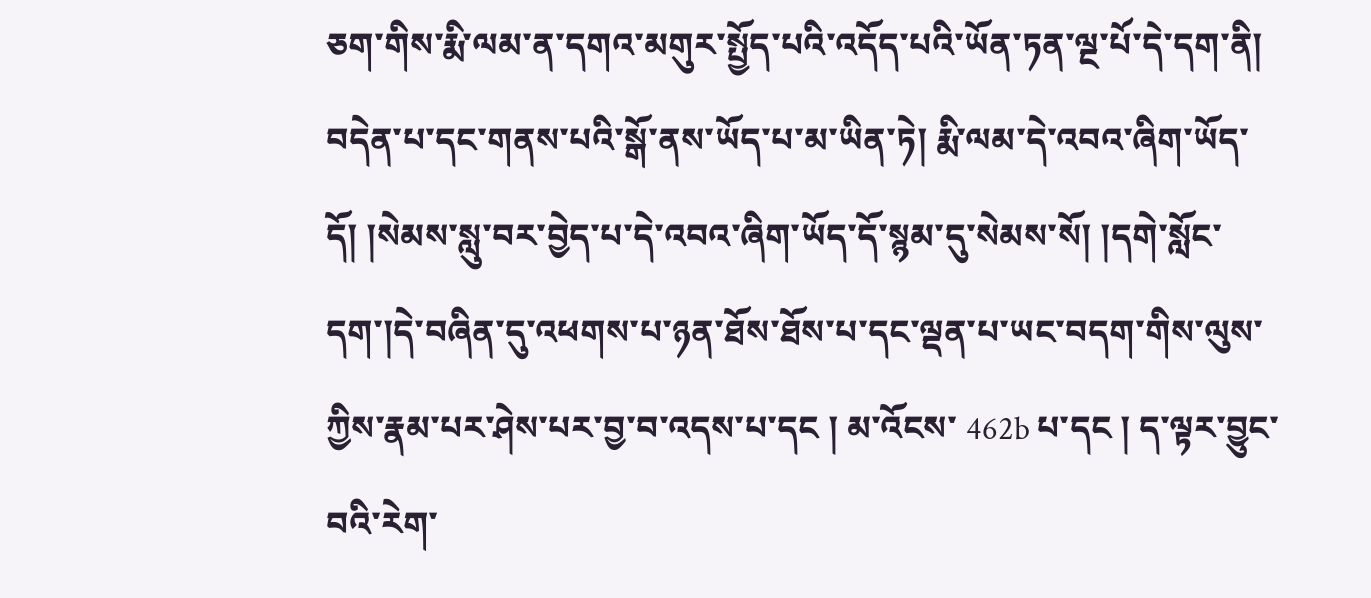ཅག་གིས་རྨི་ལམ་ན་དགའ་མགུར་སྤྱོད་པའི་འདོད་པའི་ཡོན་ཏན་ལྔ་པོ་དེ་དག་ནི། བདེན་པ་དང་གནས་པའི་སྒོ་ནས་ཡོད་པ་མ་ཡིན་ཏེ། རྨི་ལམ་དེ་འབའ་ཞིག་ཡོད་དོ། །སེམས་སླུ་བར་བྱེད་པ་དེ་འབའ་ཞིག་ཡོད་དོ་སྙམ་དུ་སེམས་སོ། །དགེ་སློང་དག་།དེ་བཞིན་དུ་འཕགས་པ་ཉན་ཐོས་ཐོས་པ་དང་ལྡན་པ་ཡང་བདག་གིས་ལུས་ཀྱིས་རྣམ་པར་ཤེས་པར་བྱ་བ་འདས་པ་དང ། མ་འོངས་ 462b པ་དང ། ད་ལྟར་བྱུང་བའི་རེག་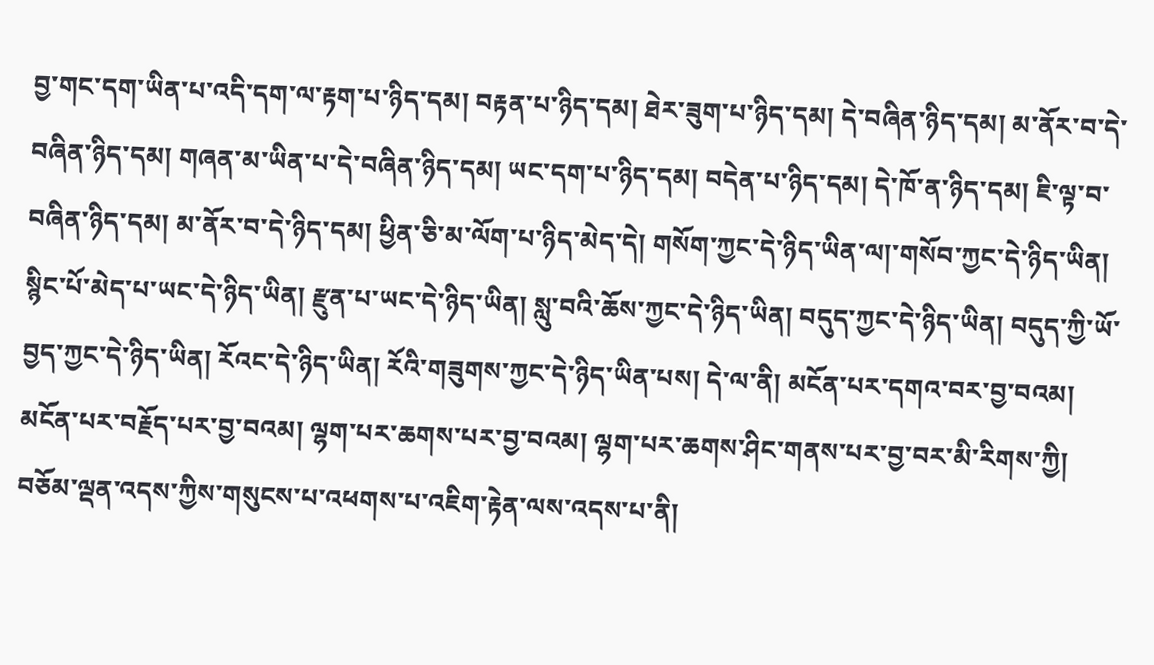བྱ་གང་དག་ཡིན་པ་འདི་དག་ལ་རྟག་པ་ཉིད་དམ། བརྟན་པ་ཉིད་དམ། ཐེར་ཟུག་པ་ཉིད་དམ། དེ་བཞིན་ཉིད་དམ། མ་ནོར་བ་དེ་བཞིན་ཉིད་དམ། གཞན་མ་ཡིན་པ་དེ་བཞིན་ཉིད་དམ། ཡང་དག་པ་ཉིད་དམ། བདེན་པ་ཉིད་དམ། དེ་ཁོ་ན་ཉིད་དམ། ཇི་ལྟ་བ་བཞིན་ཉིད་དམ། མ་ནོར་བ་དེ་ཉིད་དམ། ཕྱིན་ཅི་མ་ལོག་པ་ཉིད་མེད་དེ། གསོག་ཀྱང་དེ་ཉིད་ཡིན་ལ།་གསོབ་ཀྱང་དེ་ཉིད་ཡིན། སྙིང་པོ་མེད་པ་ཡང་དེ་ཉིད་ཡིན། རྫུན་པ་ཡང་དེ་ཉིད་ཡིན། སླུ་བའི་ཆོས་ཀྱང་དེ་ཉིད་ཡིན། བདུད་ཀྱང་དེ་ཉིད་ཡིན། བདུད་ཀྱི་ཡོ་བྱད་ཀྱང་དེ་ཉིད་ཡིན། རོའང་དེ་ཉིད་ཡིན། རོའི་གཟུགས་ཀྱང་དེ་ཉིད་ཡིན་པས། དེ་ལ་ནི། མངོན་པར་དགའ་བར་བྱ་བའམ། མངོན་པར་བརྗོད་པར་བྱ་བའམ། ལྷག་པར་ཆགས་པར་བྱ་བའམ། ལྷག་པར་ཆགས་ཤིང་གནས་པར་བྱ་བར་མི་རིགས་ཀྱི། བཅོམ་ལྡན་འདས་ཀྱིས་གསུངས་པ་འཕགས་པ་འཇིག་རྟེན་ལས་འདས་པ་ནི།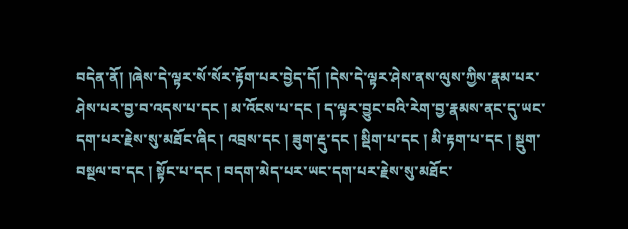བདེན་ནོ། །ཞེས་དེ་ལྟར་སོ་སོར་རྟོག་པར་བྱེད་དོ། །དེས་དེ་ལྟར་ཤེས་ནས་ལུས་ཀྱིས་རྣམ་པར་ཤེས་པར་བྱ་བ་འདས་པ་དང ། མ་འོངས་པ་དང ། ད་ལྟར་བྱུང་བའི་རེག་བྱ་རྣམས་ནང་དུ་ཡང་དག་པར་རྗེས་སུ་མཐོང་ཞིང ། འབྲས་དང ། ཟུག་རྡུ་དང ། སྡིག་པ་དང ། མི་རྟག་པ་དང ། སྡུག་བསྔལ་བ་དང ། སྟོང་པ་དང ། བདག་མེད་པར་ཡང་དག་པར་རྗེས་སུ་མཐོང་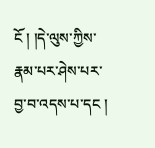ངོ ། །དེ་ལུས་ཀྱིས་རྣམ་པར་ཤེས་པར་བྱ་བ་འདས་པ་དང །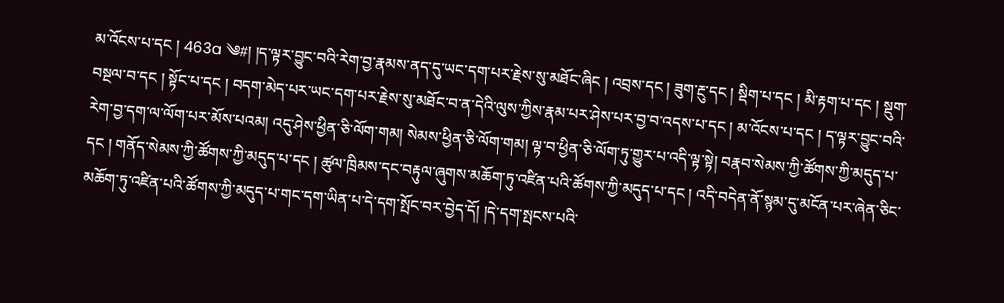མ་འོངས་པ་དང ། 463a ༄#། །ད་ལྟར་བྱུང་བའི་རེག་བྱ་རྣམས་ནད་དུ་ཡང་དག་པར་རྗེས་སུ་མཐོང་ཞིང ། འབྲས་དང ། ཟུག་རྔུ་དང ། སྡིག་པ་དང ། མི་རྟག་པ་དང ། སྡུག་བསྔལ་བ་དང ། སྟོང་པ་དང ། བདག་མེད་པར་ཡང་དག་པར་རྗེས་སུ་མཐོང་བ་ན་དེའི་ལུས་ཀྱིས་རྣམ་པར་ཤེས་པར་བྱ་བ་འདས་པ་དང ། མ་འོངས་པ་དང ། ད་ལྟར་བྱུང་བའི་རེག་བྱ་དག་ལ་ལོག་པར་མོས་པའམ། འདུ་ཤེས་ཕྱིན་ཅི་ལོག་གམ། སེམས་ཕྱིན་ཅི་ལོག་གམ། ལྟ་བ་ཕྱིན་ཅི་ལོག་ཏུ་གྱུར་པ་འདི་ལྟ་སྟེ། བརྣབ་སེམས་ཀྱི་ཚོགས་ཀྱི་མདུད་པ་དང ། གནོད་སེམས་ཀྱི་ཚོགས་ཀྱི་མདུད་པ་དང ། ཚུལ་ཁྲིམས་དང་བརྟུལ་ཞུགས་མཆོག་ཏུ་འཛིན་པའི་ཚོགས་ཀྱི་མདུད་པ་དང ། འདི་བདེན་ནོ་སྙམ་དུ་མངོན་པར་ཞེན་ཅིང་མཆོག་ཏུ་འཛིན་པའི་ཚོགས་ཀྱི་མདུད་པ་གང་དག་ཡིན་པ་དེ་དག་སྤོང་བར་བྱེད་དོ། །དེ་དག་སྤངས་པའི་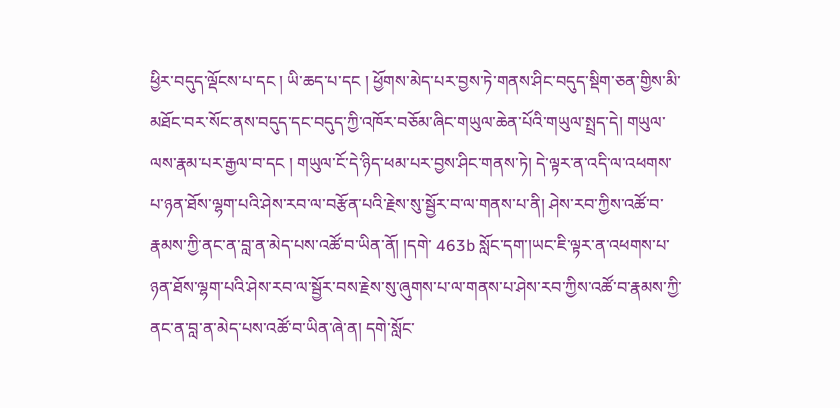ཕྱིར་བདུད་ལྡོངས་པ་དང ། ཡི་ཆད་པ་དང ། ཕྱོགས་མེད་པར་བྱས་ཏེ་གནས་ཤིང་བདུད་སྡིག་ཅན་གྱིས་མི་མཐོང་བར་སོང་ནས་བདུད་དང་བདུད་ཀྱི་འཁོར་བཅོམ་ཞིང་གཡུལ་ཆེན་པོའི་གཡུལ་སྤྲད་དེ། གཡུལ་ལས་རྣམ་པར་རྒྱལ་བ་དང ། གཡུལ་ངོ་དེ་ཉིད་ཕམ་པར་བྱས་ཤིང་གནས་ཏེ། དེ་ལྟར་ན་འདི་ལ་འཕགས་པ་ཉན་ཐོས་ལྷག་པའི་ཤེས་རབ་ལ་བརྩོན་པའི་རྗེས་སུ་སྦྱོར་བ་ལ་གནས་པ་ནི། ཤེས་རབ་ཀྱིས་འཚོ་བ་རྣམས་ཀྱི་ནང་ན་བླ་ན་མེད་པས་འཚོ་བ་ཡིན་ནོ། །དགེ་ 463b སློང་དག་།ཡང་ཇི་ལྟར་ན་འཕགས་པ་ཉན་ཐོས་ལྷག་པའི་ཤེས་རབ་ལ་སྦྱོར་བས་རྗེས་སུ་ཞུགས་པ་ལ་གནས་པ་ཤེས་རབ་ཀྱིས་འཚོ་བ་རྣམས་ཀྱི་ནང་ན་བླ་ན་མེད་པས་འཚོ་བ་ཡིན་ཞེ་ན། དགེ་སློང་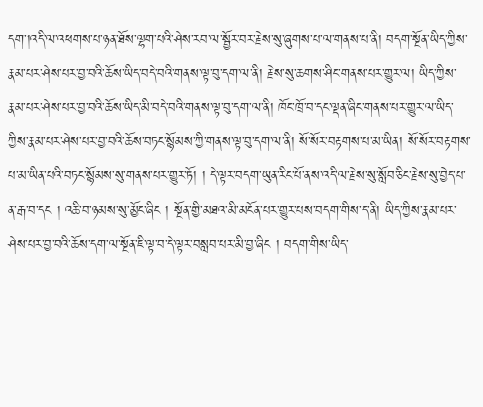དག་།འདི་ལ་འཕགས་པ་ཉན་ཐོས་ལྷག་པའི་ཤེས་རབ་ལ་སྦྱོར་བར་རྗེས་སུ་ཞུགས་པ་ལ་གནས་པ་ནི། བདག་སྔོན་ཡིད་ཀྱིས་རྣམ་པར་ཤེས་པར་བྱ་བའི་ཆོས་ཡིད་བདེ་བའི་གནས་ལྟ་བུ་དག་ལ་ནི། རྗེས་སུ་ཆགས་ཤིང་གནས་པར་གྱུར་ལ། ཡིད་ཀྱིས་རྣམ་པར་ཤེས་པར་བྱ་བའི་ཆོས་ཡིད་མི་བདེ་བའི་གནས་ལྟ་བུ་དག་ལ་ནི། ཁོང་ཁྲོ་བ་དང་ལྡན་ཞིང་གནས་པར་གྱུར་ལ་ཡིད་ཀྱིས་རྣམ་པར་ཤེས་པར་བྱ་བའི་ཆོས་བཏང་སྙོམས་ཀྱི་གནས་ལྟ་བུ་དག་ལ་ནི། སོ་སོར་བརྟགས་པ་མ་ཡིན། སོ་སོར་བརྟགས་པ་མ་ཡིན་པའི་བཏང་སྙོམས་སུ་གནས་པར་གྱུར་ཏོ། ། དེ་ལྟར་བདག་ཡུན་རིང་པོ་ནས་འདི་ལ་རྗེས་སུ་སློབ་ཅིང་རྗེས་སུ་བྱེད་པ་ན་རྒ་བ་དང ། འཆི་བ་ཉམས་སུ་མྱོང་ཞིང ། སྔོན་གྱི་མཐའ་མི་མངོན་པར་གྱུར་པས་བདག་གིས་ད་ནི། ཡིད་ཀྱིས་རྣམ་པར་ཤེས་པར་བྱ་བའི་ཆོས་དག་ལ་སྔོན་ཇི་ལྟ་བ་དེ་ལྟར་བསླབ་པར་མི་བྱ་ཞིང ། བདག་གིས་ཡིད་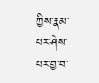ཀྱིས་རྣམ་པར་ཤེས་པར་བྱ་བ་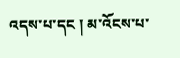འདས་པ་དང ། མ་འོངས་པ་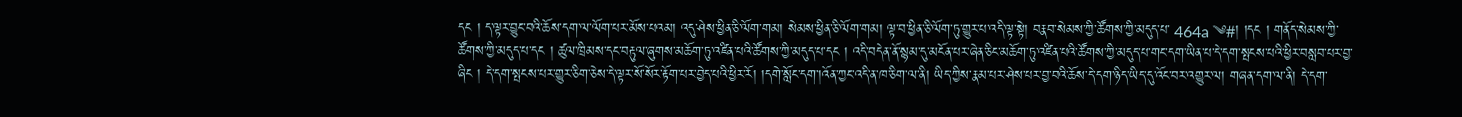དང ། ད་ལྟར་བྱུང་བའི་ཆོས་དག་ལ་ལོག་པར་མོས་པའམ། འདུ་ཤེས་ཕྱིན་ཅི་ལོག་གམ། སེམས་ཕྱིན་ཅི་ལོག་གམ། ལྟ་བ་ཕྱིན་ཅི་ལོག་ཏུ་གྱུར་པ་འདི་ལྟ་སྟེ། བརྣབ་སེམས་ཀྱི་ཚོགས་ཀྱི་མདུད་པ་ 464a ༄#། །དང ། གནོད་སེམས་ཀྱི་ཚོགས་ཀྱི་མདུད་པ་དང ། ཚུལ་ཁྲིམས་དང་བརྟུལ་ཞུགས་མཆོག་ཏུ་འཛིན་པའི་ཚོགས་ཀྱི་མདུད་པ་དང ། འདི་བདེན་ནོ་སྙམ་དུ་མངོན་པར་ཞེན་ཅིང་མཆོག་ཏུ་འཛིན་པའི་ཚོགས་ཀྱི་མདུད་པ་གང་དག་ཡིན་པ་དེ་དག་སྤངས་པའི་ཕྱིར་བསླབ་པར་བྱ་ཞིང ། དེ་དག་སྤངས་པར་གྱུར་ཅིག་ཅེས་དེ་ལྟར་སོ་སོར་རྟོག་པར་བྱེད་པའི་ཕྱིར་རོ། །དགེ་སློང་དག་།འོན་ཀྱང་འདི་ན་ཁ་ཅིག་ལ་ནི། ཡིད་ཀྱིས་རྣམ་པར་ཤེས་པར་བྱ་བའི་ཆོས་དེ་དག་ཉིད་ཡིད་དུ་འོང་བར་འགྱུར་ལ། གཞན་དག་ལ་ནི། དེ་དག་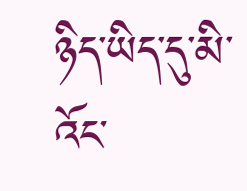ཉིད་ཡིད་དུ་མི་འོང་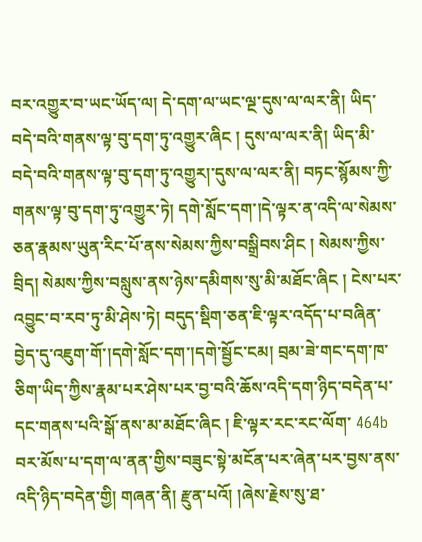བར་འགྱུར་བ་ཡང་ཡོད་ལ། དེ་དག་ལ་ཡང་ལྔ་དུས་ལ་ལར་ནི། ཡིད་བདེ་བའི་གནས་ལྟ་བུ་དག་ཏུ་འགྱུར་ཞིང ། དུས་ལ་ལར་ནི། ཡིད་མི་བདེ་བའི་གནས་ལྟ་བུ་དག་ཏུ་འགྱུར།་དུས་ལ་ལར་ནི། བཏང་སྙོམས་ཀྱི་གནས་ལྟ་བུ་དག་ཏུ་འགྱུར་ཏེ། དགེ་སློང་དག་།དེ་ལྟར་ན་འདི་ལ་སེམས་ཅན་རྣམས་ཡུན་རིང་པོ་ནས་སེམས་ཀྱིས་བསྒྲིབས་ཤིང ། སེམས་ཀྱིས་བྲིད། སེམས་ཀྱིས་བསླུས་ནས་ཉེས་དམིགས་སུ་མི་མཐོང་ཞིང ། ངེས་པར་འབྱུང་བ་རབ་ཏུ་མི་ཤེས་ཏེ། བདུད་སྡིག་ཅན་ཇི་ལྟར་འདོད་པ་བཞིན་བྱེད་དུ་འཇུག་གོ་།དགེ་སློང་དག་།དགེ་སྦྱོང་ངམ། བྲམ་ཟེ་གང་དག་ཁ་ཅིག་ཡིད་ཀྱིས་རྣམ་པར་ཤེས་པར་བྱ་བའི་ཆོས་འདི་དག་ཉིད་བདེན་པ་དང་གནས་པའི་སྒོ་ནས་མ་མཐོང་ཞིང ། ཇི་ལྟར་རང་རང་ལོག་ 464b བར་མོས་པ་དག་ལ་ནན་གྱིས་བཟུང་སྟེ་མངོན་པར་ཞེན་པར་བྱས་ནས་འདི་ཉིད་བདེན་གྱི། གཞན་ནི། རྫུན་པའོ། །ཞེས་རྗེས་སུ་ཐ་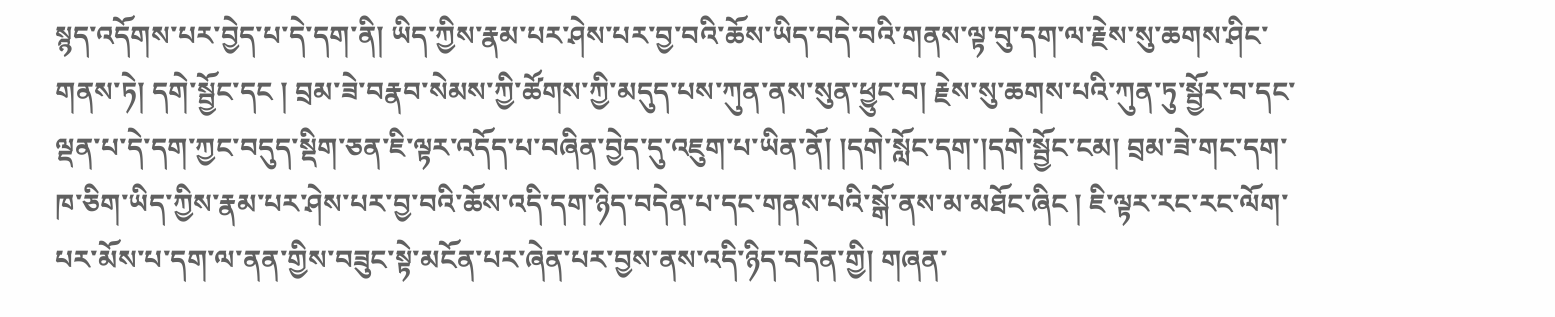སྙད་འདོགས་པར་བྱེད་པ་དེ་དག་ནི། ཡིད་ཀྱིས་རྣམ་པར་ཤེས་པར་བྱ་བའི་ཆོས་ཡིད་བདེ་བའི་གནས་ལྟ་བུ་དག་ལ་རྗེས་སུ་ཆགས་ཤིང་གནས་ཏེ། དགེ་སྦྱོང་དང ། བྲམ་ཟེ་བརྣབ་སེམས་ཀྱི་ཚོགས་ཀྱི་མདུད་པས་ཀུན་ནས་སུན་ཕྱུང་བ། རྗེས་སུ་ཆགས་པའི་ཀུན་ཏུ་སྦྱོར་བ་དང་ལྡན་པ་དེ་དག་ཀྱང་བདུད་སྡིག་ཅན་ཇི་ལྟར་འདོད་པ་བཞིན་བྱེད་དུ་འཇུག་པ་ཡིན་ནོ། །དགེ་སློང་དག་།དགེ་སྦྱོང་ངམ། བྲམ་ཟེ་གང་དག་ཁ་ཅིག་ཡིད་ཀྱིས་རྣམ་པར་ཤེས་པར་བྱ་བའི་ཆོས་འདི་དག་ཉིད་བདེན་པ་དང་གནས་པའི་སྒོ་ནས་མ་མཐོང་ཞིང ། ཇི་ལྟར་རང་རང་ལོག་པར་མོས་པ་དག་ལ་ནན་གྱིས་བཟུང་སྟེ་མངོན་པར་ཞེན་པར་བྱས་ནས་འདི་ཉིད་བདེན་གྱི། གཞན་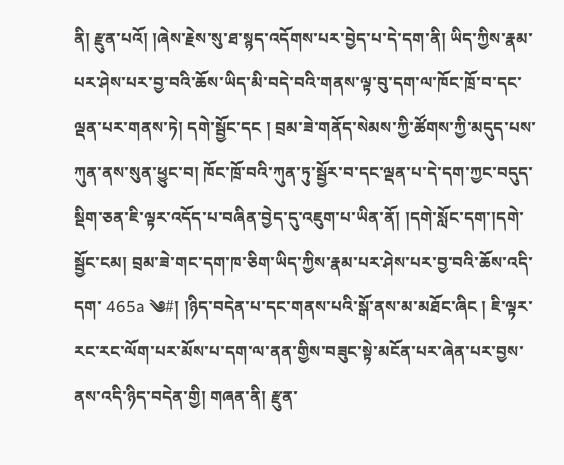ནི། རྫུན་པའོ། །ཞེས་རྗེས་སུ་ཐ་སྙད་འདོགས་པར་བྱེད་པ་དེ་དག་ནི། ཡིད་ཀྱིས་རྣམ་པར་ཤེས་པར་བྱ་བའི་ཆོས་ཡིད་མི་བདེ་བའི་གནས་ལྟ་བུ་དག་ལ་ཁོང་ཁྲོ་བ་དང་ལྡན་པར་གནས་ཏེ། དགེ་སྦྱོང་དང ། བྲམ་ཟེ་གནོད་སེམས་ཀྱི་ཚོགས་ཀྱི་མདུད་པས་ཀུན་ནས་སུན་ཕྱུང་བ། ཁོང་ཁྲོ་བའི་ཀུན་ཏུ་སྦྱོར་བ་དང་ལྡན་པ་དེ་དག་ཀྱང་བདུད་སྡིག་ཅན་ཇི་ལྟར་འདོད་པ་བཞིན་བྱེད་དུ་འཇུག་པ་ཡིན་ནོ། །དགེ་སློང་དག་།དགེ་སྦྱོང་ངམ། བྲམ་ཟེ་གང་དག་ཁ་ཅིག་ཡིད་ཀྱིས་རྣམ་པར་ཤེས་པར་བྱ་བའི་ཆོས་འདི་དག་ 465a ༄#། །ཉིད་བདེན་པ་དང་གནས་པའི་སྒོ་ནས་མ་མཐོང་ཞིང ། ཇི་ལྟར་རང་རང་ལོག་པར་མོས་པ་དག་ལ་ནན་གྱིས་བཟུང་སྟེ་མངོན་པར་ཞེན་པར་བྱས་ནས་འདི་ཉིད་བདེན་གྱི། གཞན་ནི། རྫུན་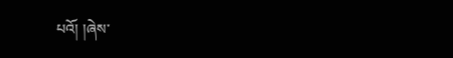པའོ། །ཞེས་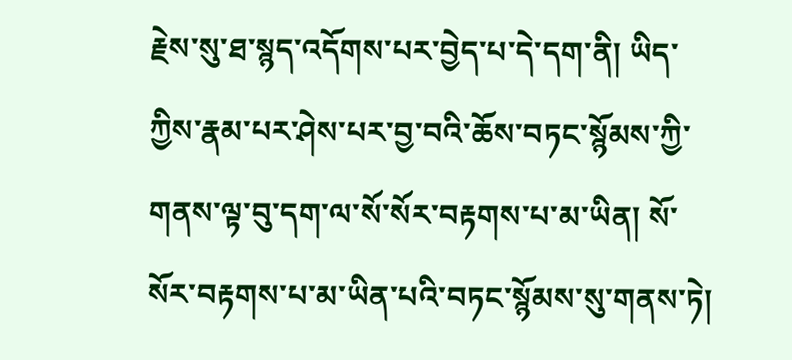རྗེས་སུ་ཐ་སྙད་འདོགས་པར་བྱེད་པ་དེ་དག་ནི། ཡིད་ཀྱིས་རྣམ་པར་ཤེས་པར་བྱ་བའི་ཆོས་བཏང་སྙོམས་ཀྱི་གནས་ལྟ་བུ་དག་ལ་སོ་སོར་བརྟགས་པ་མ་ཡིན། སོ་སོར་བརྟགས་པ་མ་ཡིན་པའི་བཏང་སྙོམས་སུ་གནས་ཏེ།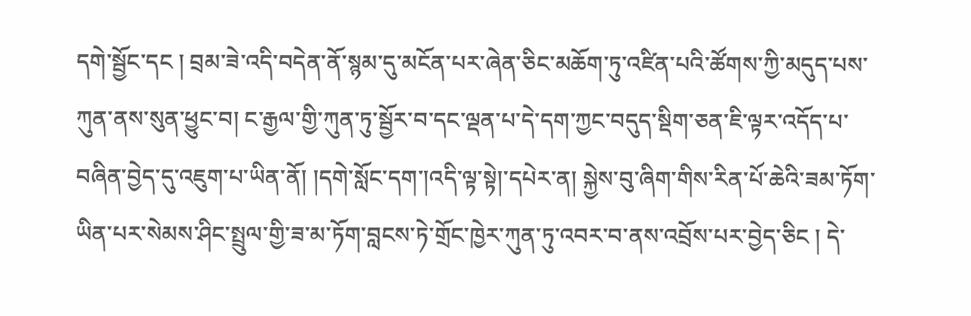དགེ་སྦྱོང་དང ། བྲམ་ཟེ་འདི་བདེན་ནོ་སྙམ་དུ་མངོན་པར་ཞེན་ཅིང་མཆོག་ཏུ་འཛིན་པའི་ཚོགས་ཀྱི་མདུད་པས་ཀུན་ནས་སུན་ཕྱུང་བ། ང་རྒྱལ་གྱི་ཀུན་ཏུ་སྦྱོར་བ་དང་ལྡན་པ་དེ་དག་ཀྱང་བདུད་སྡིག་ཅན་ཇི་ལྟར་འདོད་པ་བཞིན་བྱེད་དུ་འཇུག་པ་ཡིན་ནོ། །དགེ་སློང་དག་།འདི་ལྟ་སྟེ།་དཔེར་ན། སྐྱེས་བུ་ཞིག་གིས་རིན་པོ་ཆེའི་ཟམ་ཏོག་ཡིན་པར་སེམས་ཤིང་སྤྲུལ་གྱི་ཟ་མ་ཏོག་བླངས་ཏེ་གྲོང་ཁྱེར་ཀུན་ཏུ་འབར་བ་ནས་འབྲོས་པར་བྱེད་ཅིང ། དེ་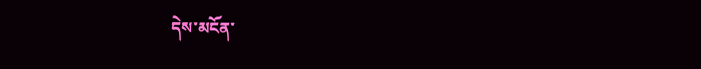དེས་མངོན་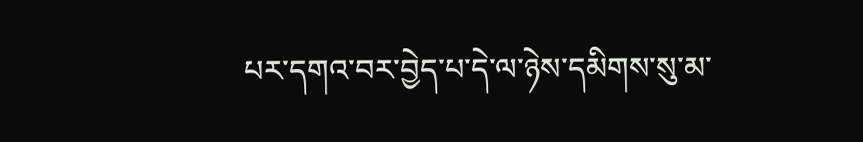པར་དགའ་བར་བྱེད་པ་དེ་ལ་ཉེས་དམིགས་སུ་མ་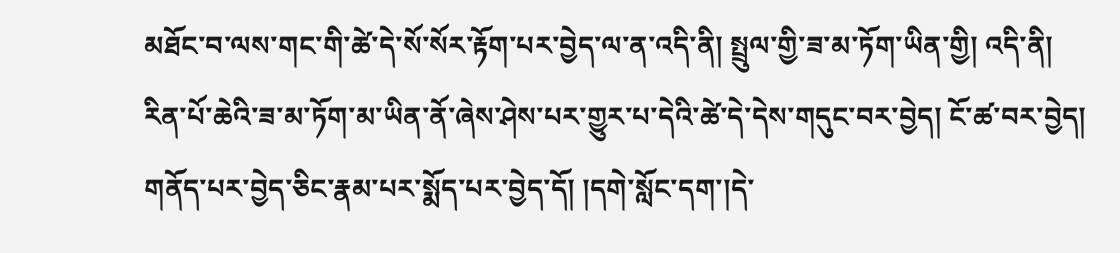མཐོང་བ་ལས་གང་གི་ཚེ་དེ་སོ་སོར་རྟོག་པར་བྱེད་ལ་ན་འདི་ནི། སྤྲུལ་གྱི་ཟ་མ་ཏོག་ཡིན་གྱི། འདི་ནི། རིན་པོ་ཆེའི་ཟ་མ་ཏོག་མ་ཡིན་ནོ་ཞེས་ཤེས་པར་གྱུར་པ་དེའི་ཚེ་དེ་དེས་གདུང་བར་བྱེད། ངོ་ཚ་བར་བྱེད། གནོད་པར་བྱེད་ཅིང་རྣམ་པར་སྨོད་པར་བྱེད་དོ། །དགེ་སློང་དག་།དེ་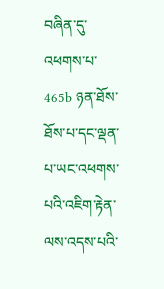བཞིན་དུ་འཕགས་པ་ 465b ཉན་ཐོས་ཐོས་པ་དང་ལྡན་པ་ཡང་འཕགས་པའི་འཇིག་རྟེན་ལས་འདས་པའི་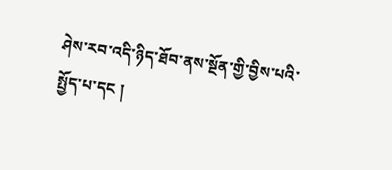ཤེས་རབ་འདི་ཉིད་ཐོབ་ནས་སྔོན་གྱི་བྱིས་པའི་སྤྱོད་པ་དང །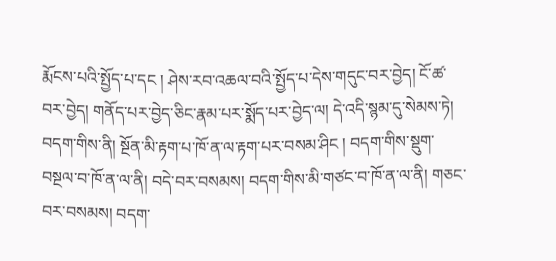རྨོངས་པའི་སྤྱོད་པ་དང ། ཤེས་རབ་འཆལ་བའི་སྤྱོད་པ་དེས་གདུང་བར་བྱེད། ངོ་ཚ་བར་བྱེད། གནོད་པར་བྱེད་ཅིང་རྣམ་པར་སྨོད་པར་བྱེད་ལ། དེ་འདི་སྙམ་དུ་སེམས་ཏེ། བདག་གིས་ནི། སྔོན་མི་རྟག་པ་ཁོ་ན་ལ་རྟག་པར་བསམ་ཤིང ། བདག་གིས་སྡུག་བསྔལ་བ་ཁོ་ན་ལ་ནི། བདེ་བར་བསམས། བདག་གིས་མི་གཙང་བ་ཁོ་ན་ལ་ནི། གཅང་བར་བསམས། བདག་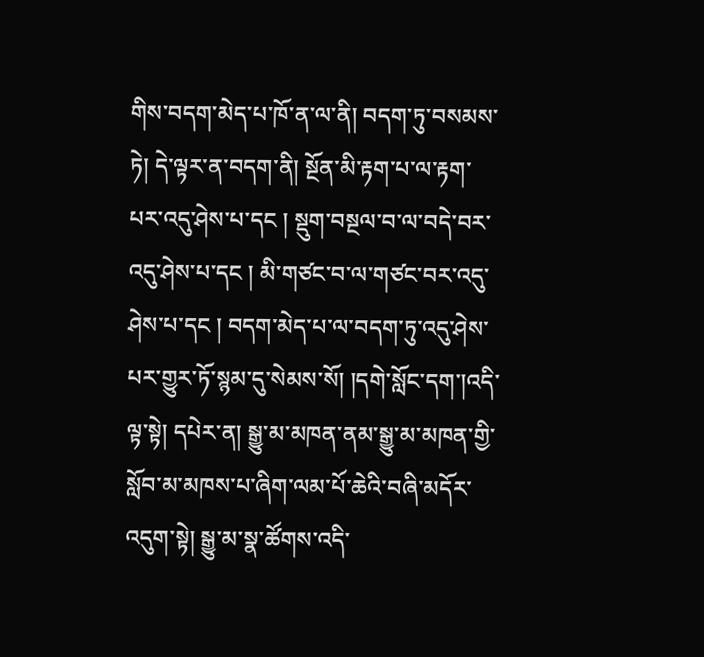གིས་བདག་མེད་པ་ཁོ་ན་ལ་ནི། བདག་ཏུ་བསམས་ཏེ། དེ་ལྟར་ན་བདག་ནི། སྔོན་མི་རྟག་པ་ལ་རྟག་པར་འདུ་ཤེས་པ་དང ། སྡུག་བསྔལ་བ་ལ་བདེ་བར་འདུ་ཤེས་པ་དང ། མི་གཙང་བ་ལ་གཙང་བར་འདུ་ཤེས་པ་དང ། བདག་མེད་པ་ལ་བདག་ཏུ་འདུ་ཤེས་པར་གྱུར་ཏོ་སྙམ་དུ་སེམས་སོ། །དགེ་སློང་དག་།འདི་ལྟ་སྟེ། དཔེར་ན། སྒྱུ་མ་མཁན་ནམ་སྒྱུ་མ་མཁན་གྱི་སློབ་མ་མཁས་པ་ཞིག་ལམ་པོ་ཆེའི་བཞི་མདོར་འདུག་སྟེ། སྒྱུ་མ་སྣ་ཚོགས་འདི་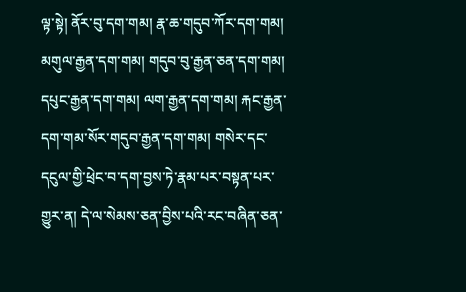ལྟ་སྟེ། ནོར་བུ་དག་གམ། རྣ་ཆ་གདུབ་ཀོར་དག་གམ། མགུལ་རྒྱན་དག་གམ། གདུབ་བུ་རྒྱན་ཅན་དག་གམ། དཔུང་རྒྱན་དག་གམ། ལག་རྒྱན་དག་གམ། རྐང་རྒྱན་དག་གམ་སོར་གདུབ་རྒྱན་དག་གམ། གསེར་དང་དངུལ་གྱི་ཕྲེང་བ་དག་བྱས་ཏེ་རྣམ་པར་བསྟན་པར་གྱུར་ན། དེ་ལ་སེམས་ཅན་བྱིས་པའི་རང་བཞིན་ཅན་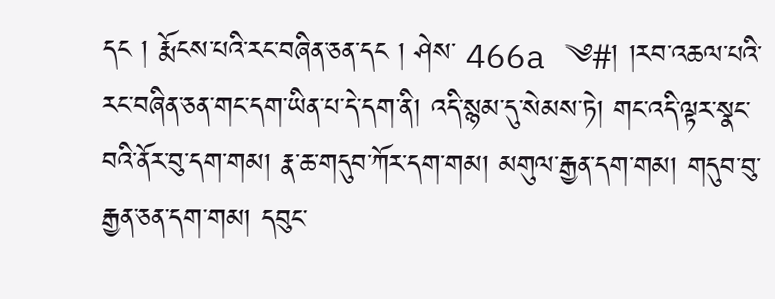དང ། རྨོངས་པའི་རང་བཞིན་ཅན་དང ། ཤེས་ 466a ༄#། །རབ་འཆལ་པའི་རང་བཞིན་ཅན་གང་དག་ཡིན་པ་དེ་དག་ནི། འདི་སྙམ་དུ་སེམས་ཏེ། གང་འདི་ལྟར་སྣང་བའི་ནོར་བུ་དག་གམ། རྣ་ཆ་གདུབ་ཀོར་དག་གམ། མགུལ་རྒྱན་དག་གམ། གདུབ་བུ་རྒྱན་ཅན་དག་གམ། དབུང་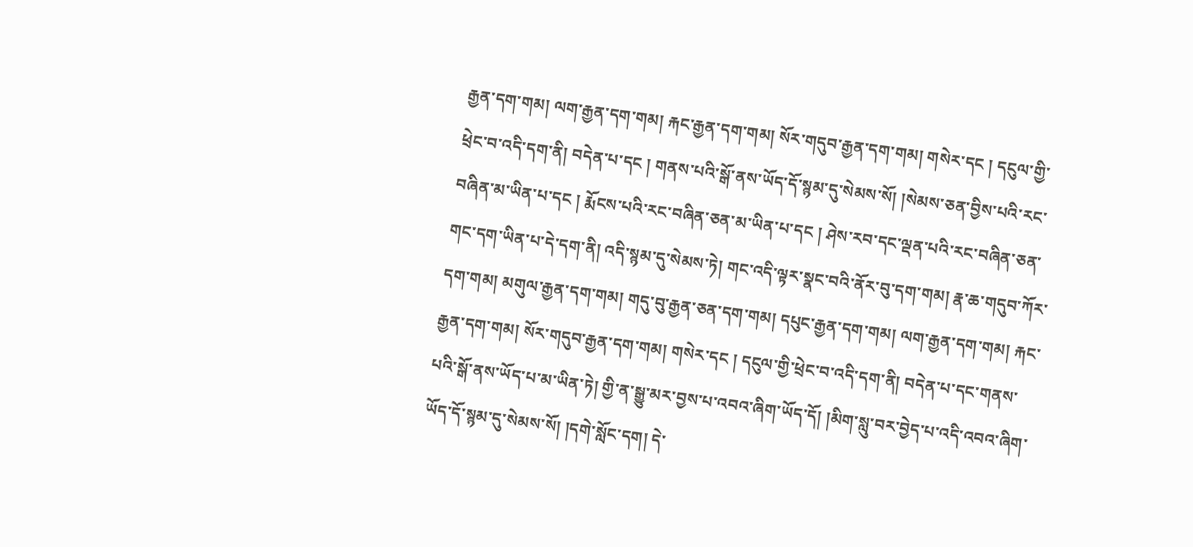རྒྱན་དག་གམ། ལག་རྒྱན་དག་གམ། རྐང་རྒྱན་དག་གམ། སོར་གདུབ་རྒྱན་དག་གམ། གསེར་དང ། དངུལ་གྱི་ཕྲེང་བ་འདི་དག་ནི། བདེན་པ་དང ། གནས་པའི་སྒོ་ནས་ཡོད་དོ་སྙམ་དུ་སེམས་སོ། །སེམས་ཅན་བྱིས་པའི་རང་བཞིན་མ་ཡིན་པ་དང ། རྨོངས་པའི་རང་བཞིན་ཅན་མ་ཡིན་པ་དང ། ཤེས་རབ་དང་ལྡན་པའི་རང་བཞིན་ཅན་གང་དག་ཡིན་པ་དེ་དག་ནི། འདི་སྙམ་དུ་སེམས་ཏེ། གང་འདི་ལྟར་སྣང་བའི་ནོར་བུ་དག་གམ། རྣ་ཆ་གདུབ་ཀོར་དག་གམ། མགུལ་རྒྱན་དག་གམ། གདུ་བུ་རྒྱན་ཅན་དག་གམ། དཔུང་རྒྱན་དག་གམ། ལག་རྒྱན་དག་གམ། རྐང་རྒྱན་དག་གམ། སོར་གདུབ་རྒྱན་དག་གམ། གསེར་དང ། དངུལ་གྱི་ཕྲེང་བ་འདི་དག་ནི། བདེན་པ་དང་གནས་པའི་སྒོ་ནས་ཡོད་པ་མ་ཡིན་ཏེ། གྱི་ན་སྒྱུ་མར་བྱས་པ་འབའ་ཞིག་ཡོད་དོ། །མིག་སླུ་བར་བྱེད་པ་འདི་འབའ་ཞིག་ཡོད་དོ་སྙམ་དུ་སེམས་སོ། །དགེ་སློང་དག། དེ་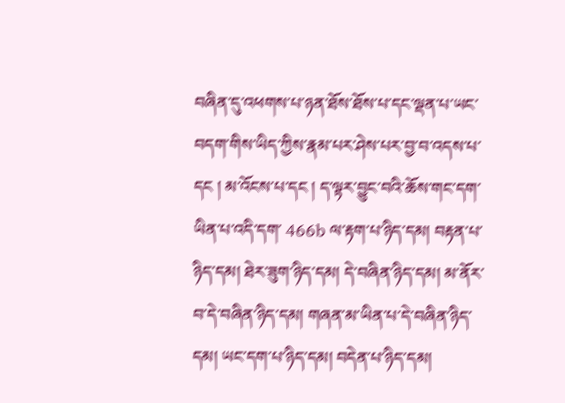བཞིན་དུ་འཕགས་པ་ཉན་ཐོས་ཐོས་པ་དང་ལྡན་པ་ཡང་བདག་གིས་ཡིད་ཀྱིས་རྣམ་པར་ཤེས་པར་བྱ་བ་འདས་པ་དང ། མ་འོངས་པ་དང ། ད་ལྟར་བྱུང་བའི་ཆོས་གང་དག་ཡིན་པ་འདི་དག་ 466b ལ་རྟག་པ་ཉིད་དམ། བརྟན་པ་ཉིད་དམ། ཐེར་ཟུག་ཉིད་དམ། དེ་བཞིན་ཉིད་དམ། མ་ནོར་བ་དེ་བཞིན་ཉིད་དམ། གཞན་མ་ཡིན་པ་དེ་བཞིན་ཉིད་དམ། ཡང་དག་པ་ཉིད་དམ། བདེན་པ་ཉིད་དམ།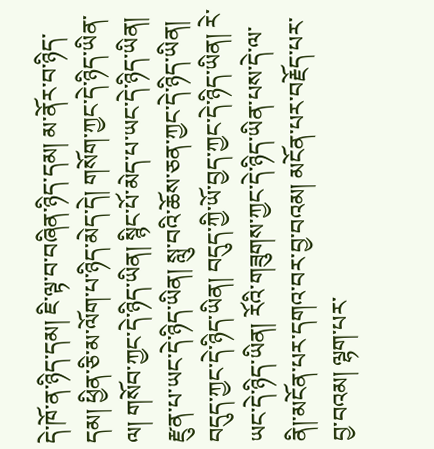དེ་ཁོ་ན་ཉིད་དམ། ཇི་ལྟ་བ་བཞིན་ཉིད་དམ། མ་ནོར་བ་ཉིད་དམ། ཕྱིན་ཅི་མ་ལོག་པ་ཉིད་མེད་དེ། གསོག་ཀྱང་དེ་ཉིད་ཡིན་ལ། གསོབ་ཀྱང་དེ་ཉིད་ཡིན། སྙིང་པོ་མེད་པ་ཡང་དེ་ཉིད་ཡིན། རྫུན་པ་ཡང་དེ་ཉིད་ཡིན། སླུ་བའི་ཆོས་ཅན་ཀྱང་དེ་ཉིད་ཡིན། བདུད་ཀྱང་དེ་ཉིད་ཡིན། བདུད་ཀྱི་ཡོ་བྱད་ཀྱང་དེ་ཉིད་ཡིན། རེ་ཡང་དེ་ཉིད་ཡིན། རོའི་གཟུགས་ཀྱང་དེ་ཉིད་ཡིན་པས་དེ་ལ་ནི།་མངོན་པར་དགའ་བར་བྱ་བའམ། མངོན་པར་བརྗོད་པར་བྱ་བའམ། ལྷག་པར་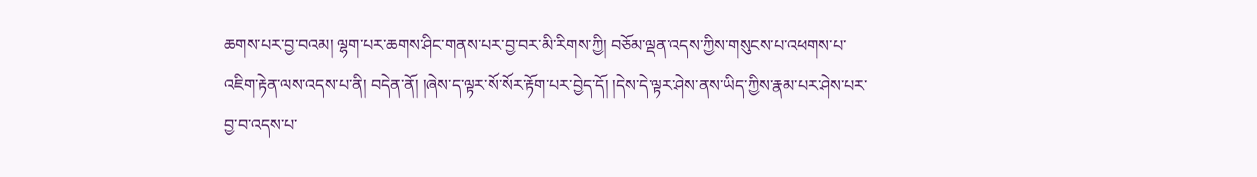ཆགས་པར་བྱ་བའམ། ལྷག་པར་ཆགས་ཤིང་གནས་པར་བྱ་བར་མི་རིགས་ཀྱི། བཅོམ་ལྡན་འདས་ཀྱིས་གསུངས་པ་འཕགས་པ་འཇིག་རྟེན་ལས་འདས་པ་ནི། བདེན་ནོ། །ཞེས་ད་ལྟར་སོ་སོར་རྟོག་པར་བྱེད་དོ། །དེས་དེ་ལྟར་ཤེས་ནས་ཡིད་ཀྱིས་རྣམ་པར་ཤེས་པར་བྱ་བ་འདས་པ་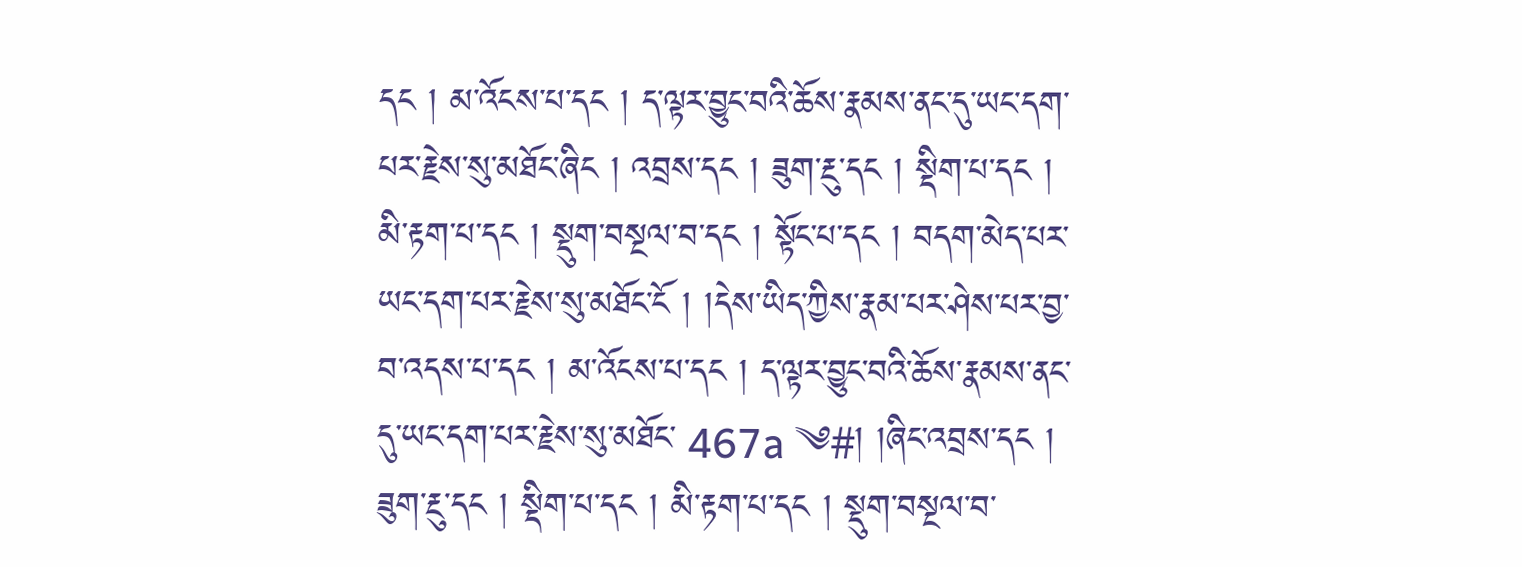དང ། མ་འོངས་པ་དང ། ད་ལྟར་བྱུང་བའི་ཆོས་རྣམས་ནང་དུ་ཡང་དག་པར་རྗེས་སུ་མཐོང་ཞིང ། འབྲས་དང ། ཟུག་རྔུ་དང ། སྡིག་པ་དང ། མི་རྟག་པ་དང ། སྡུག་བསྔལ་བ་དང ། སྟོང་པ་དང ། བདག་མེད་པར་ཡང་དག་པར་རྗེས་སུ་མཐོང་ངོ ། །དེས་ཡིད་ཀྱིས་རྣམ་པར་ཤེས་པར་བྱ་བ་འདས་པ་དང ། མ་འོངས་པ་དང ། ད་ལྟར་བྱུང་བའི་ཆོས་རྣམས་ནང་དུ་ཡང་དག་པར་རྗེས་སུ་མཐོང་ 467a ༄#། །ཞིང་འབྲས་དང ། ཟུག་རྔུ་དང ། སྡིག་པ་དང ། མི་རྟག་པ་དང ། སྡུག་བསྔལ་བ་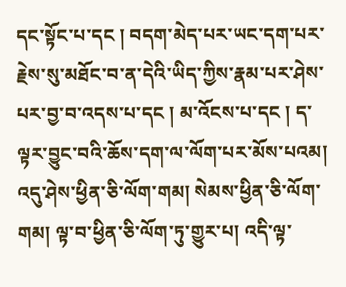དང་སྟོང་པ་དང ། བདག་མེད་པར་ཡང་དག་པར་རྗེས་སུ་མཐོང་བ་ན་དེའི་ཡིད་ཀྱིས་རྣམ་པར་ཤེས་པར་བྱ་བ་འདས་པ་དང ། མ་འོངས་པ་དང ། ད་ལྟར་བྱུང་བའི་ཆོས་དག་ལ་ལོག་པར་མོས་པའམ། འདུ་ཤེས་ཕྱིན་ཅི་ལོག་གམ། སེམས་ཕྱིན་ཅི་ལོག་གམ། ལྟ་བ་ཕྱིན་ཅི་ལོག་ཏུ་གྱུར་པ། འདི་ལྟ་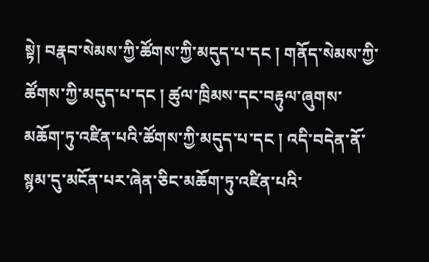སྟེ། བརྣབ་སེམས་ཀྱི་ཚོགས་ཀྱི་མདུད་པ་དང ། གནོད་སེམས་ཀྱི་ཚོགས་ཀྱི་མདུད་པ་དང ། ཚུལ་ཁྲིམས་དང་བརྟུལ་ཞུགས་མཆོག་ཏུ་འཛིན་པའི་ཚོགས་ཀྱི་མདུད་པ་དང ། འདི་བདེན་ནོ་སྙམ་དུ་མངོན་པར་ཞེན་ཅིང་མཆོག་ཏུ་འཛིན་པའི་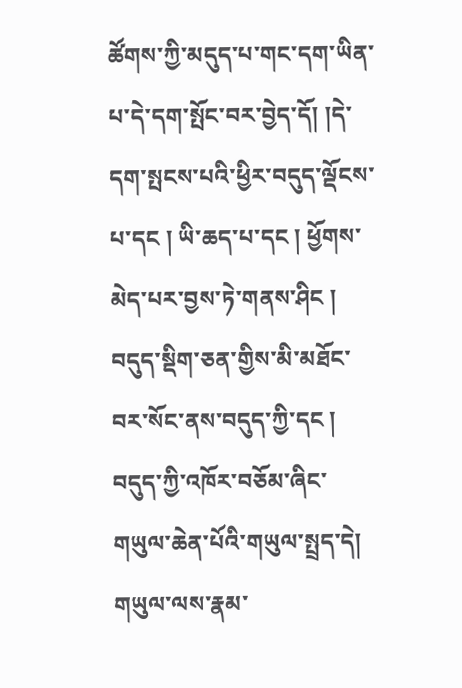ཚོགས་ཀྱི་མདུད་པ་གང་དག་ཡིན་པ་དེ་དག་སྤོང་བར་བྱེད་དོ། །དེ་དག་སྤངས་པའི་ཕྱིར་བདུད་ལྡོངས་པ་དང ། ཡི་ཆད་པ་དང ། ཕྱོགས་མེད་པར་བྱས་ཏེ་གནས་ཤིང ། བདུད་སྡིག་ཅན་གྱིས་མི་མཐོང་བར་སོང་ནས་བདུད་ཀྱི་དང ། བདུད་ཀྱི་འཁོར་བཅོམ་ཞིང་གཡུལ་ཆེན་པོའི་གཡུལ་སྤྲད་དེ། གཡུལ་ལས་རྣམ་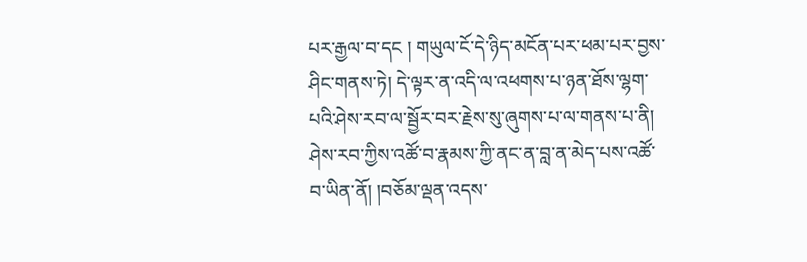པར་རྒྱལ་བ་དང ། གཡུལ་ངོ་དེ་ཉིད་མངོན་པར་ཕམ་པར་བྱས་ཤིང་གནས་ཏེ། དེ་ལྟར་ན་འདི་ལ་འཕགས་པ་ཉན་ཐོས་ལྷག་པའི་ཤེས་རབ་ལ་སྦྱོར་བར་རྗེས་སུ་ཞུགས་པ་ལ་གནས་པ་ནི། ཤེས་རབ་ཀྱིས་འཚོ་བ་རྣམས་ཀྱི་ནང་ན་བླ་ན་མེད་པས་འཚོ་བ་ཡིན་ནོ། །བཅོམ་ལྡན་འདས་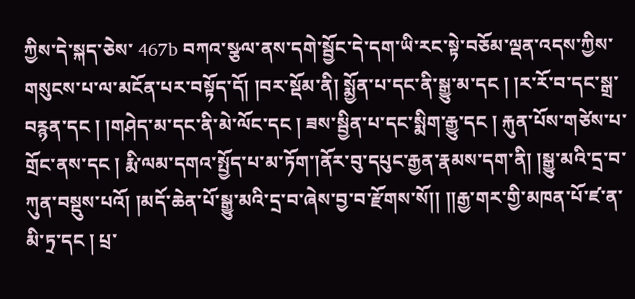ཀྱིས་དེ་སྐད་ཅེས་ 467b བཀའ་སྩལ་ནས་དགེ་སྦྱོང་དེ་དག་ཡི་རང་སྟེ་བཅོམ་ལྡན་འདས་ཀྱིས་གསུངས་པ་ལ་མངོན་པར་བསྟོད་དོ། །བར་སྡོམ་ནི། སྨྱོན་པ་དང་ནི་སྒྱུ་མ་དང ། །ར་རོ་བ་དང་སྒྲ་བརྙན་དང ། །གཤེད་མ་དང་ནི་མེ་ལོང་དང ། ཟས་སྦྱིན་པ་དང་སྨིག་རྒྱུ་དང ། རྐུན་པོས་གཙེས་པ་གྲོང་ནས་དང ། རྨི་ལམ་དགའ་སྤྱོད་པ་མ་ཏོག་།ནོར་བུ་དཔུང་རྒྱན་རྣམས་དག་ནི། །སྒྱུ་མའི་དྲ་བ་ཀུན་བསྡུས་པའོ། །མདོ་ཆེན་པོ་སྒྱུ་མའི་དྲ་བ་ཞེས་བྱ་བ་རྫོགས་སོ།། །།རྒྱ་གར་གྱི་མཁན་པོ་ཛ་ན་མི་ཏྲ་དང ། པྲ་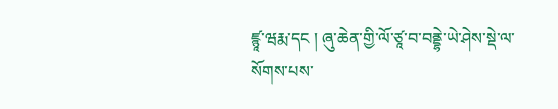ཛྙཱ་ཝརྨ་དང ། ཞུ་ཆེན་གྱི་ལོ་ཙཱ་བ་བནྡྷེ་ཡེ་ཤེས་སྡེ་ལ་སོགས་པས་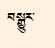བསྒྱུར་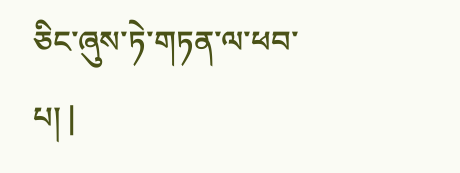ཅིང་ཞུས་ཏེ་གཏན་ལ་ཕབ་པ། |